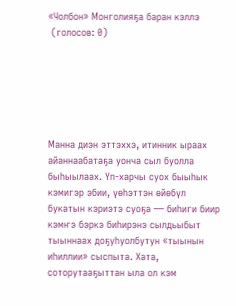«Чолбон» Монголияҕа баран кэллэ
 (голосов: 0)






Манна диэн эттэххэ, итинник ыраах айаннаабатаҕа уонча сыл буолла быһыылаах. Үп-харчы суох быыһык кэмигэр эбии, үөһэттэн өйөбүл букатын кэриэтэ суоҕа — биһиги биир кэмҥэ бэркэ биһирэнэ сылдьыбыт тыыннаах доҕуһуолбутун «тыынын иһиллии» сыспыта. Хата, соторутааҕыттан ыла ол кэм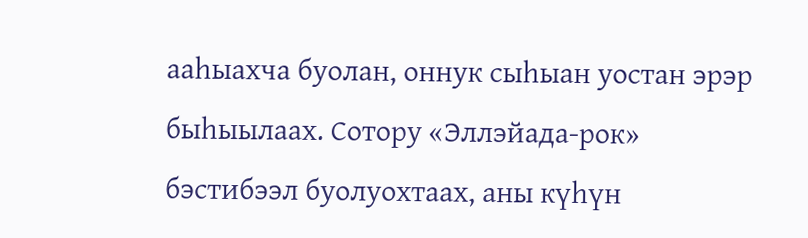ааһыахча буолан, оннук сыһыан уостан эрэр быһыылаах. Сотору «Эллэйада-рок» бэстибээл буолуохтаах, аны күһүн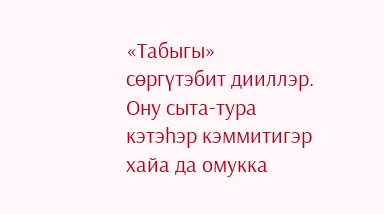«Табыгы» сөргүтэбит дииллэр. Ону сыта-тура кэтэһэр кэммитигэр хайа да омукка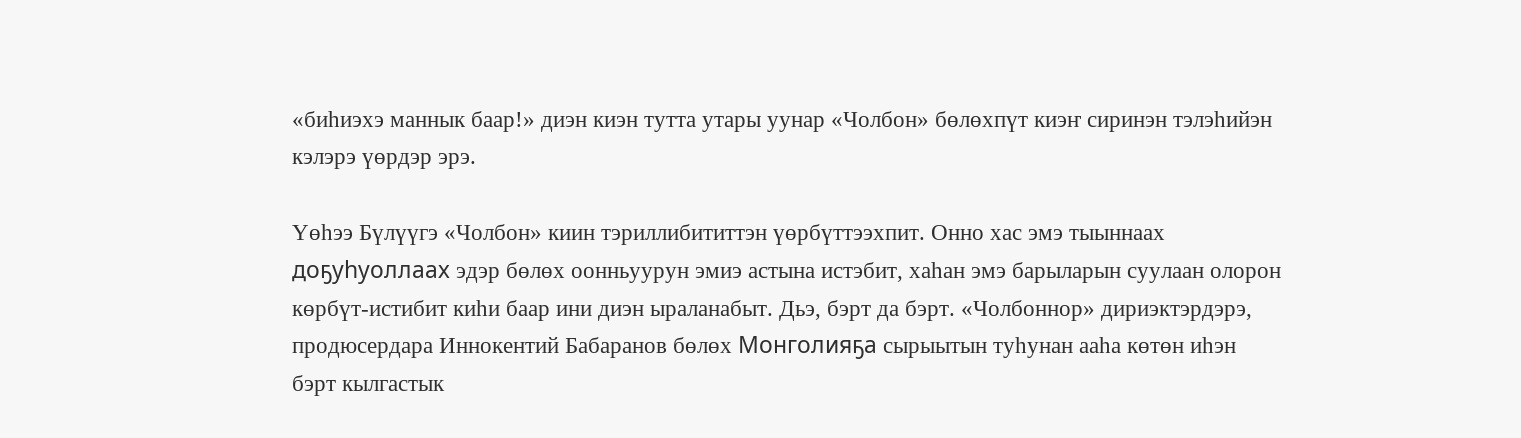«биһиэхэ маннык баар!» диэн киэн тутта утары уунар «Чолбон» бөлөхпүт киэҥ сиринэн тэлэһийэн кэлэрэ үөрдэр эрэ.

Үөһээ Бүлүүгэ «Чолбон» киин тэриллибититтэн үөрбүттээхпит. Онно хас эмэ тыыннаах доҕуһуоллаах эдэр бөлөх оонньуурун эмиэ астына истэбит, хаһан эмэ барыларын суулаан олорон көрбүт-истибит киһи баар ини диэн ыраланабыт. Дьэ, бэрт да бэрт. «Чолбоннор» дириэктэрдэрэ, продюсердара Иннокентий Бабаранов бөлөх Монголияҕа сырыытын туһунан ааһа көтөн иһэн бэрт кылгастык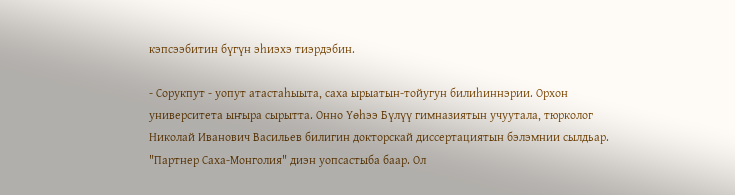кэпсээбитин бүгүн эһиэхэ тиэрдэбин.

- Сорукпут - уопут атастаһыыта, саха ырыатын-тойугун билиһиннэрии. Орхон университета ыҥыра сырытта. Онно Үөһээ Бүлүү гимназиятын учуутала, тюрколог Николай Иванович Васильев билигин докторскай диссертациятын бэлэмнии сылдьар. "Партнер Саха-Монголия" диэн уопсастыба баар. Ол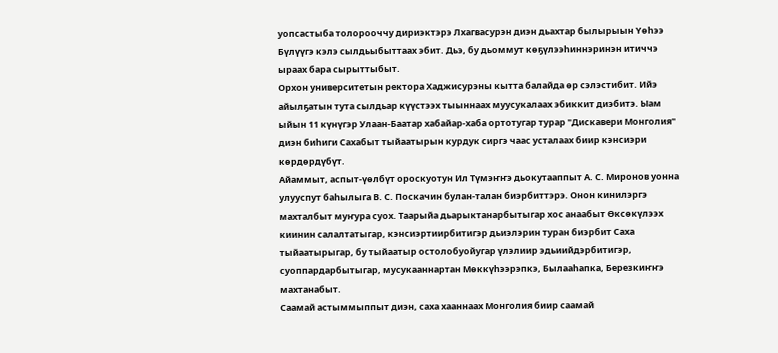уопсастыба толорооччу дириэктэрэ Лхагвасурэн диэн дьахтар былырыын Үөһээ Бүлүүгэ кэлэ сылдьыбыттаах эбит. Дьэ, бу дьоммут көҕүлээһиннэринэн итиччэ ыраах бара сырыттыбыт.
Орхон университетын ректора Хаджисурэны кытта балайда өр сэлэстибит. Ийэ айылҕатын тута сылдьар күүстээх тыыннаах муусукалаах эбиккит диэбитэ. Ыам ыйын 11 күнүгэр Улаан-Баатар хабайар-хаба ортотугар турар "Дискавери Монголия" диэн биһиги Сахабыт тыйаатырын курдук сиргэ чаас усталаах биир кэнсиэри көрдөрдүбүт.
Айаммыт, аспыт-үөлбүт ороскуотун Ил Түмэҥҥэ дьокутааппыт А. С. Миронов уонна улууспут баһылыга В. С. Поскачин булан-талан биэрбиттэрэ. Онон кинилэргэ махталбыт муҥура суох. Таарыйа дьарыктанарбытыгар хос анаабыт Өксөкүлээх киинин салалтатыгар, кэнсиэртиирбитигэр дьиэлэрин туран биэрбит Саха тыйаатырыгар, бу тыйаатыр остолобуойугар үлэлиир эдьиийдэрбитигэр, суоппардарбытыгар, мусукааннартан Мөккүһээрэпкэ, Былааһапка, Березкиҥҥэ махтанабыт.
Саамай астыммыппыт диэн, саха хааннаах Монголия биир саамай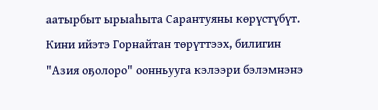аатырбыт ырыаһыта Сарантуяны көрүстүбүт. Кини ийэтэ Горнайтан төрүттээх, билигин "Азия оҕолоро" оонньууга кэлээри бэлэмнэнэ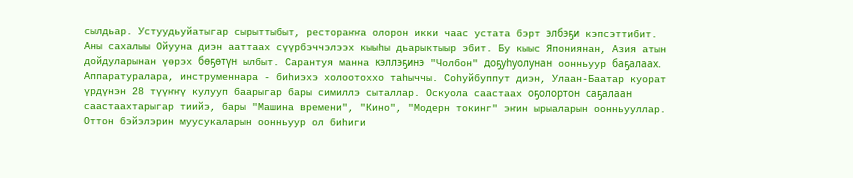сылдьар. Устуудьуйатыгар сырыттыбыт, рестораҥҥа олорон икки чаас устата бэрт элбэҕи кэпсэттибит. Аны сахалыы Ойууна диэн ааттаах сүүрбэччэлээх кыыһы дьарыктыыр эбит. Бу кыыс Япониянан, Азия атын дойдуларынан үөрэх бөҕөтүн ылбыт. Сарантуя манна кэллэҕинэ "Чолбон" доҕуһуолунан оонньуур баҕалаах.
Аппаратуралара, инструменнара - биһиэхэ холоотоххо таһыччы. Соһуйбуппут диэн, Улаан-Баатар куорат үрдүнэн 28 түүҥҥү кулууп баарыгар бары симиллэ сыталлар. Оскуола саастаах оҕолортон саҕалаан саастаахтарыгар тиийэ, бары "Машина времени", "Кино", "Модерн токинг" эҥин ырыаларын оонньууллар. Оттон бэйэлэрин муусукаларын оонньуур ол биһиги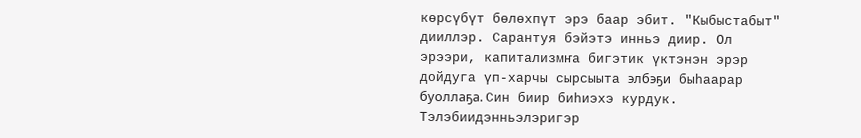көрсүбүт бөлөхпүт эрэ баар эбит. "Кыбыстабыт" дииллэр. Сарантуя бэйэтэ инньэ диир. Ол эрээри, капитализмҥа бигэтик үктэнэн эрэр дойдуга үп-харчы сырсыыта элбэҕи быһаарар буоллаҕа. Син биир биһиэхэ курдук.
Тэлэбиидэнньэлэригэр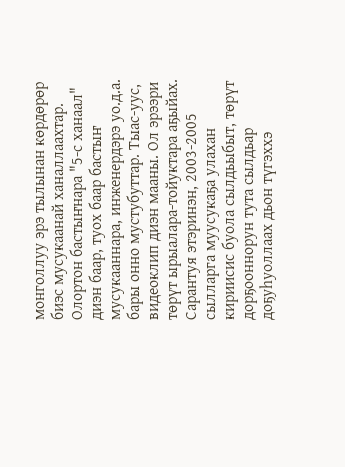монголлуу эрэ тылынан көрдөрөр биэс мусукаанай ханаллаахтар. Олортон бастыҥнара "5-с ханаал" диэн баар, туох баар бастыҥ мусукааннара, инженердэрэ уо.д.а. бары онно мустубуттар. Тыас-уус, видеоклип диэн мааны. Ол эрээри төрүт ырыалара-тойуктара аҕыйах. Сарантуя этэринэн, 2003-2005 сылларга муусукаҕа улахан кириисис буола сылдьыбыт, төрүт дорҕооннорун тута сылдьар доҕуһуоллаах дьон түгэххэ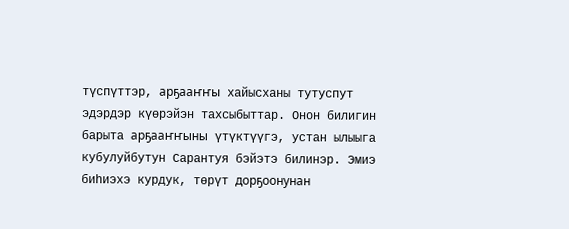түспүттэр, арҕааҥҥы хайысханы тутуспут эдэрдэр күөрэйэн тахсыбыттар. Онон билигин барыта арҕааҥҥыны үтүктүүгэ, устан ылыыга кубулуйбутун Сарантуя бэйэтэ билинэр. Эмиэ биһиэхэ курдук, төрүт дорҕоонунан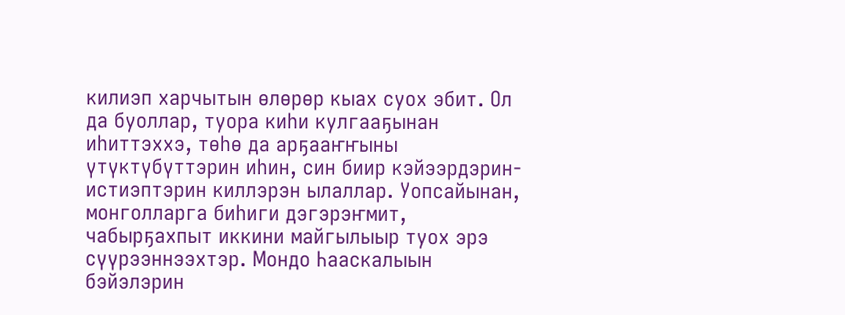килиэп харчытын өлөрөр кыах суох эбит. Ол да буоллар, туора киһи кулгааҕынан иһиттэххэ, төһө да арҕааҥҥыны үтүктүбүттэрин иһин, син биир кэйээрдэрин-истиэптэрин киллэрэн ылаллар. Уопсайынан, монголларга биһиги дэгэрэҥмит, чабырҕахпыт иккини майгылыыр туох эрэ сүүрээннээхтэр. Мондо Һааскалыын бэйэлэрин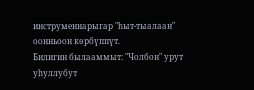инструменнарыгар "һыт-тыалаан" оонньоон көрбүппүт.
Билигин былааммыт: "Чолбон" урут уһуллубут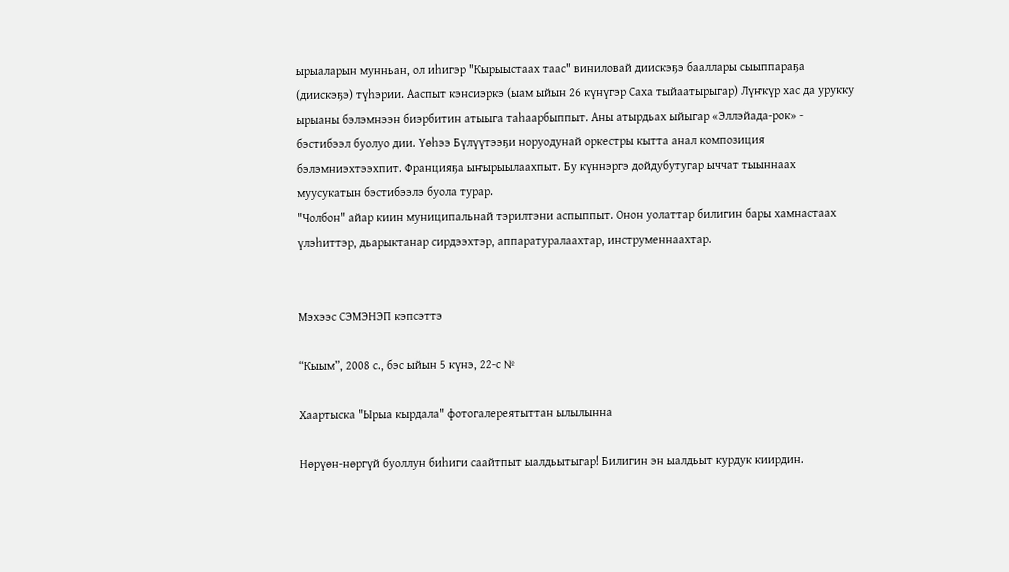ырыаларын мунньан, ол иһигэр "Кырыыстаах таас" виниловай диискэҕэ бааллары сыыппараҕа (диискэҕэ) түһэрии. Ааспыт кэнсиэркэ (ыам ыйын 26 күнүгэр Саха тыйаатырыгар) Лүҥкүр хас да урукку ырыаны бэлэмнээн биэрбитин атыыга таһаарбыппыт. Аны атырдьах ыйыгар «Эллэйада-рок» - бэстибээл буолуо дии. Үөһээ Бүлүүтээҕи норуодунай оркестры кытта анал композиция бэлэмниэхтээхпит. Францияҕа ыҥырыылаахпыт. Бу күннэргэ дойдубутугар ыччат тыыннаах муусукатын бэстибээлэ буола турар.
"Чолбон" айар киин муниципальнай тэрилтэни аспыппыт. Онон уолаттар билигин бары хамнастаах үлэһиттэр, дьарыктанар сирдээхтэр, аппаратуралаахтар, инструменнаахтар.


Мэхээс СЭМЭНЭП кэпсэттэ

“Кыым”, 2008 с., бэс ыйын 5 күнэ, 22-с №

Хаартыска "Ырыа кырдала" фотогалереятыттан ылылынна

Нөрүөн-нөргүй буоллун биһиги саайтпыт ыалдьытыгар! Билигин эн ыалдьыт курдук киирдин.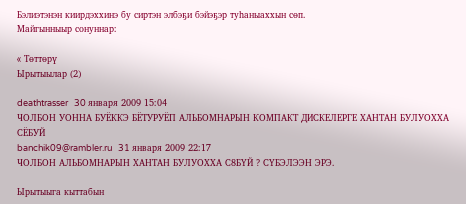Бэлиэтэнэн киирдэххинэ бу сиртэн элбэҕи бэйэҕэр туһаныаххын сөп.
Майгынныыр сонуннар:

« Төттөрү
Ырытыылар (2)

deathtrasser   30 января 2009 15:04
ЧОЛБОН УОННА БУЁККЭ БЁТУРУЁП АЛЬБОМНАРЫН КОМПАКТ ДИСКЕЛЕРГЕ ХАНТАН БУЛУОХХА СЁБУЙ
banchik09@rambler.ru   31 января 2009 22:17
ЧОЛБОН АЛЬБОМНАРЫН ХАНТАН БУЛУОХХА С8БYЙ ? СYБЭЛЭЭН ЭРЭ.

Ырытыыга кыттабын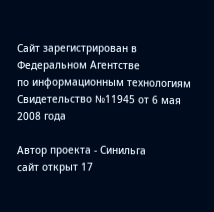Сайт зарегистрирован в Федеральном Агентстве
по информационным технологиям
Свидетельство №11945 от 6 мая 2008 года

Автор проекта - Синильга
сайт открыт 17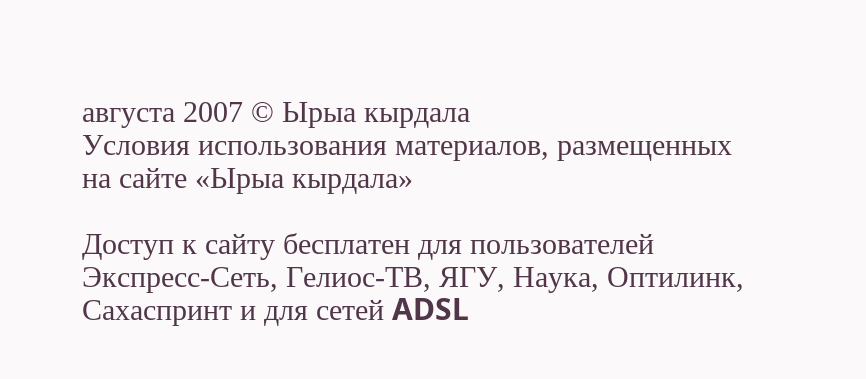августа 2007 © Ырыа кырдала
Условия использования материалов, размещенных
на сайте «Ырыа кырдала»

Доступ к сайту бесплатен для пользователей
Экспресс-Сеть, Гелиос-ТВ, ЯГУ, Наука, Оптилинк, Сахаспринт и для сетей ADSL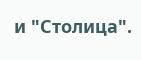и "Столица".